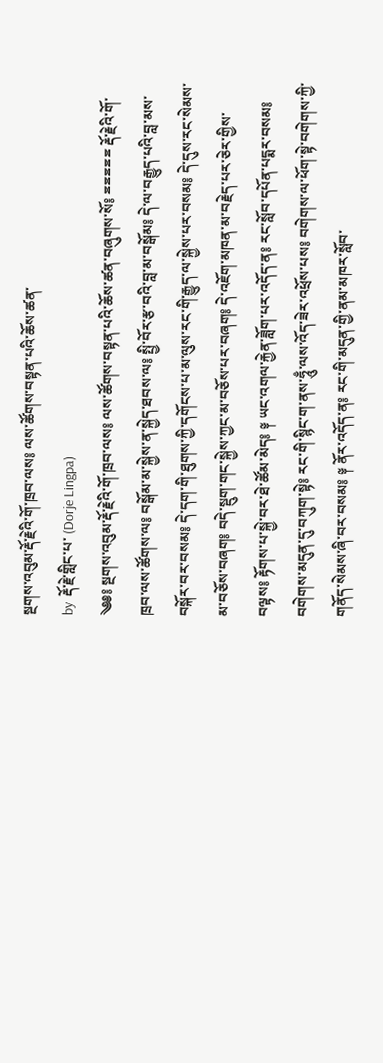སྔགས་འབུམ་རྡོ་རྗེའི་གོ་ཁྲབ་ལས༔ ལས་ཚོགས་བསྟན་པའི་ཆོས་ཚན་
by  རྡོ་རྗེ་གླིང་པ་ (Dorje Lingpa)
༄༅༔ སྔགས་འབུམ་རྡོ་རྗེའི་གོ་ཁྲབ་ལས༔ ལས་ཚོགས་བསྟན་པའི་ཆོས་ཚན་བཞུགས་སོ༔ ྈྈྈྈྈ རྡོ་རྗེའི་གོ་ཁྲབ་ལས་ཚོགས་ལ༔ བསྒོམ་མ་སྐྱེས་ན་སྐྱེད་ཐབས་ལ༔ སྤྱི་བོར་རྩ་བའི་བླ་མ་བསྒོམ༔ དེ་ལ་བརྒྱུད་པའི་བླ་མས་བསྐོར་བར་བསམ༔ དེ་དག་གི་ཐུགས་ཀྱི་དགོངས་པ་མ་ལུས་རང་གི་རྒྱུད་ལ་སྐྱེས་པར་བསམ༔ དེ་དུས་རང་སེམས་མ་བཅོས་བཞག༔ བདེ་སྡུག་གང་སྐྱེས་ཀྱང་མ་བཅོས་པར་བཞག༔ དེ་འཇོག་མཁན་མ་བརྗེད་པར་ཅེར་གྱིས་བལྟས༔ རྟོགས་པ་སྐྱེ་བར་ཐེ་ཚོམ་མེད༔ ༈ ཡང་འགལ་རྐྱེན་ཟློག་པར་འདོད་ན༔ རང་སློབ་དཔོན་པདྨར་བསམ༔ བགེགས་མདུན་དུ་བཀུག་སྟེ༔ རང་གི་སྙིང་ག་ནས་ཧཱུྃ་ལས་འོད་ཟེར་འཕྲོས་པས༔ བགེགས་ལ་ཕོག་སྟེ་བགེགས་ཀྱི་གནོད་སེམས་ཞི་བར་བསམ༔ ༈ ནོར་འདོད་ན༔ རང་གི་མདུན་གྱི་ནམ་མཁར་སློབ་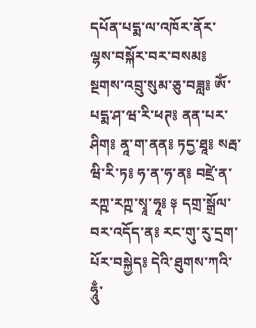དཔོན་པདྨ་ལ་འཁོར་ནོར་ལྷས་བསྐོར་བར་བསམ༔ སྔགས་འབྲུ་སུམ་ཅུ་བཟླ༔ ཨོཾ་པདྨ་ཤ་ཝ་རི་ཕཊ༔ ནན་པར་ཤིག༔ ནཱ་ག་ནན༔ ཏདྱ་ཐཱ༔ སརྦ་ཝི་རི་ཏ༔ ཧ་ན་ཧ་ན༔ བཛྲེ་ན་རཀྵ་རཀྵ་སྭཱ་ཧཱ༔ ༈ དགྲ་སྒྲོལ་བར་འདོད་ན༔ རང་གུ་རུ་དྲག་པོར་བསྐྱེད༔ དེའི་ཐུགས་ཀའི་ཧཱུྃ་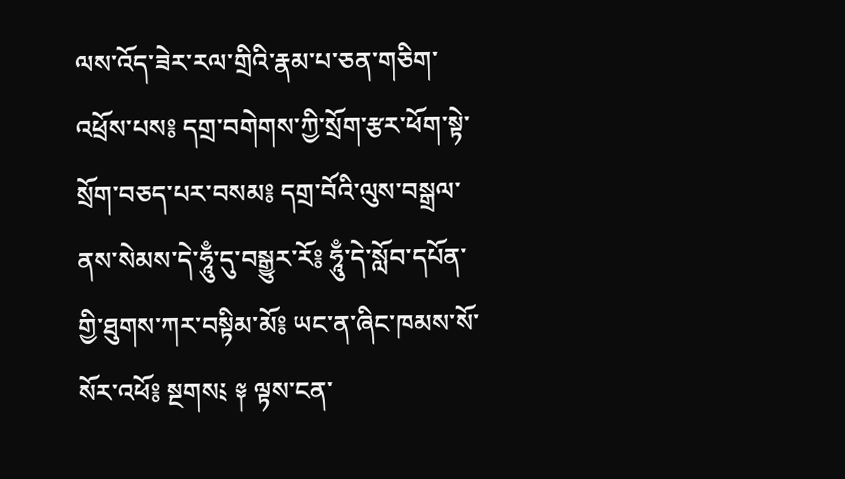ལས་འོད་ཟེར་རལ་གྲིའི་རྣམ་པ་ཅན་གཅིག་འཕྲོས་པས༔ དགྲ་བགེགས་ཀྱི་སྲོག་རྩར་ཕོག་སྟེ་སྲོག་བཅད་པར་བསམ༔ དགྲ་བོའི་ལུས་བསྒྲལ་ནས་སེམས་དེ་ཧཱུྃ་དུ་བསྒྱུར་རོ༔ ཧཱུྃ་དེ་སློབ་དཔོན་གྱི་ཐུགས་ཀར་བསྟིམ་མོ༔ ཡང་ན་ཞིང་ཁམས་སོ་སོར་འཕོ༔ སྔགས༴ ༈ ལྟས་ངན་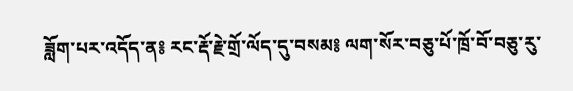ཟློག་པར་འདོད་ན༔ རང་རྡོ་རྗེ་གྲོ་ལོད་དུ་བསམ༔ ལག་སོར་བཅུ་པོ་ཁྲོ་བོ་བཅུ་རུ་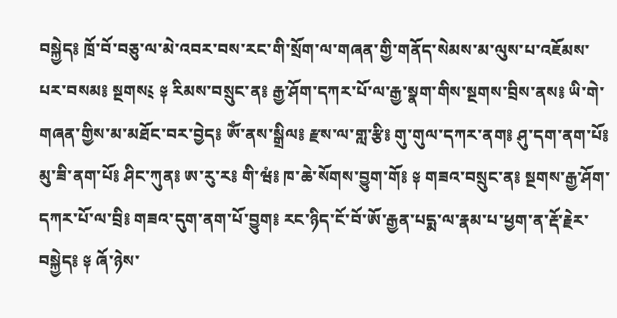བསྐྱེད༔ ཁྲོ་བོ་བཅུ་ལ་མེ་འབར་བས་རང་གི་སྲོག་ལ་གཞན་གྱི་གནོད་སེམས་མ་ལུས་པ་འཇོམས་པར་བསམ༔ སྔགས༴ ༈ རིམས་བསྲུང་ན༔ རྒྱ་ཤོག་དཀར་པོ་ལ་རྒྱ་སྣག་གིས་སྔགས་བྲིས་ནས༔ ཡི་གེ་གཞན་གྱིས་མ་མཐོང་བར་བྱེད༔ ཨོཾ་ནས་སྒྲིལ༔ རྫས་ལ་གླ་རྩི༔ གུ་གུལ་དཀར་ནག༔ ཤུ་དག་ནག་པོ༔ མུ་ཟི་ནག་པོ༔ ཤིང་ཀུན༔ ཨ་རུ་ར༔ གི་ཝཾ༔ ཁ་ཆེ་སོགས་བྱུག་གོ༔ ༈ གཟའ་བསྲུང་ན༔ སྔགས་རྒྱ་ཤོག་དཀར་པོ་ལ་བྲི༔ གཟའ་དུག་ནག་པོ་བྱུག༔ རང་ཉིད་ངོ་བོ་ཨོ་རྒྱན་པདྨ་ལ་རྣམ་པ་ཕྱག་ན་རྡོ་རྗེར་བསྐྱེད༔ ༈ ཞོ་ཉེས་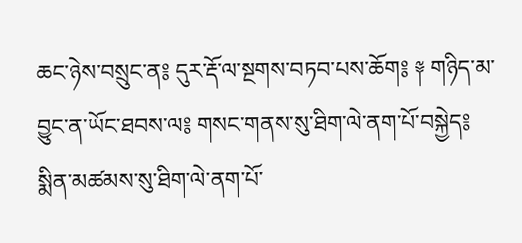ཆང་ཉེས་བསྲུང་ན༔ དུར་རྡོ་ལ་སྔགས་བཏབ་པས་ཆོག༔ ༈ གཉིད་མ་བྱུང་ན་ཡོང་ཐབས་ལ༔ གསང་གནས་སུ་ཐིག་ལེ་ནག་པོ་བསྐྱེད༔ སྨིན་མཚམས་སུ་ཐིག་ལེ་ནག་པོ་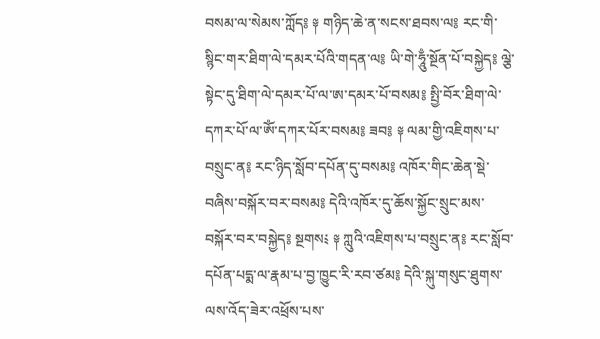བསམ་ལ་སེམས་ཀློད༔ ༈ གཉིད་ཆེ་ན་སངས་ཐབས་ལ༔ རང་གི་སྙིང་གར་ཐིག་ལེ་དམར་པོའི་གདན་ལ༔ ཡི་གེ་ཧཱུྃ་སྔོན་པོ་བསྐྱེད༔ ལྕེ་སྟེང་དུ་ཐིག་ལེ་དམར་པོ་ལ་ཨ་དམར་པོ་བསམ༔ སྤྱི་བོར་ཐིག་ལེ་དཀར་པོ་ལ་ཨོཾ་དཀར་པོར་བསམ༔ ཟབ༔ ༈ ལམ་གྱི་འཇིགས་པ་བསྲུང་ན༔ རང་ཉིད་སློབ་དཔོན་དུ་བསམ༔ འཁོར་གིང་ཆེན་སྡེ་བཞིས་བསྐོར་བར་བསམ༔ དེའི་འཁོར་དུ་ཆོས་སྐྱོང་སྲུང་མས་བསྐོར་བར་བསྐྱེད༔ སྔགས༴ ༈ ཀླུའི་འཇིགས་པ་བསྲུང་ན༔ རང་སློབ་དཔོན་པདྨ་ལ་རྣམ་པ་བྱ་ཁྱུང་རི་རབ་ཙམ༔ དེའི་སྐུ་གསུང་ཐུགས་ལས་འོད་ཟེར་འཕྲོས་པས་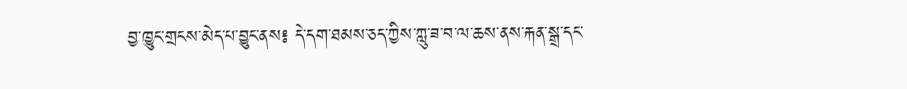བྱ་ཁྱུང་གྲངས་མེད་པ་བྱུང་ནས༔ དེ་དག་ཐམས་ཅད་ཀྱིས་ཀླུ་ཟ་བ་ལ་ཆས་ནས་རྐན་སྒྲ་དང་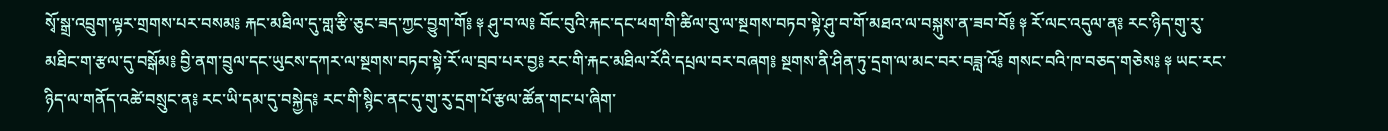སྭོ་སྒྲ་འབྲུག་ལྟར་གྲགས་པར་བསམ༔ རྐང་མཐིལ་དུ་གླ་རྩི་ཅུང་ཟད་ཀྱང་བྱུག་གོ༔ ༈ ཤུ་བ་ལ༔ བོང་བུའི་རྐང་དང་ཕག་གི་ཚིལ་བུ་ལ་སྔགས་བཏབ་སྟེ་ཤུ་བ་གོ་མཐའ་ལ་བསྐུས་ན་ཟབ་བོ༔ ༈ རོ་ལང་འདུལ་ན༔ རང་ཉིད་གུ་རུ་མཐིང་ག་རྩལ་དུ་བསྒོམ༔ བྱི་ནག་བྲུལ་དང་ཡུངས་དཀར་ལ་སྔགས་བཏབ་སྟེ་རོ་ལ་བྲབ་པར་བྱ༔ རང་གི་རྐང་མཐིལ་རོའི་དཔྲལ་བར་བཞག༔ སྔགས་ནི་ཤིན་ཏུ་དྲག་ལ་མང་བར་བཟླ་འོ༔ གསང་བའི་ཁ་བཅད་གཅེས༔ ༈ ཡང་རང་ཉིད་ལ་གནོད་འཚེ་བསྲུང་ན༔ རང་ཡི་དམ་དུ་བསྐྱེད༔ རང་གི་སྙིང་ནང་དུ་གུ་རུ་དྲག་པོ་རྩལ་ཚོན་གང་པ་ཞིག་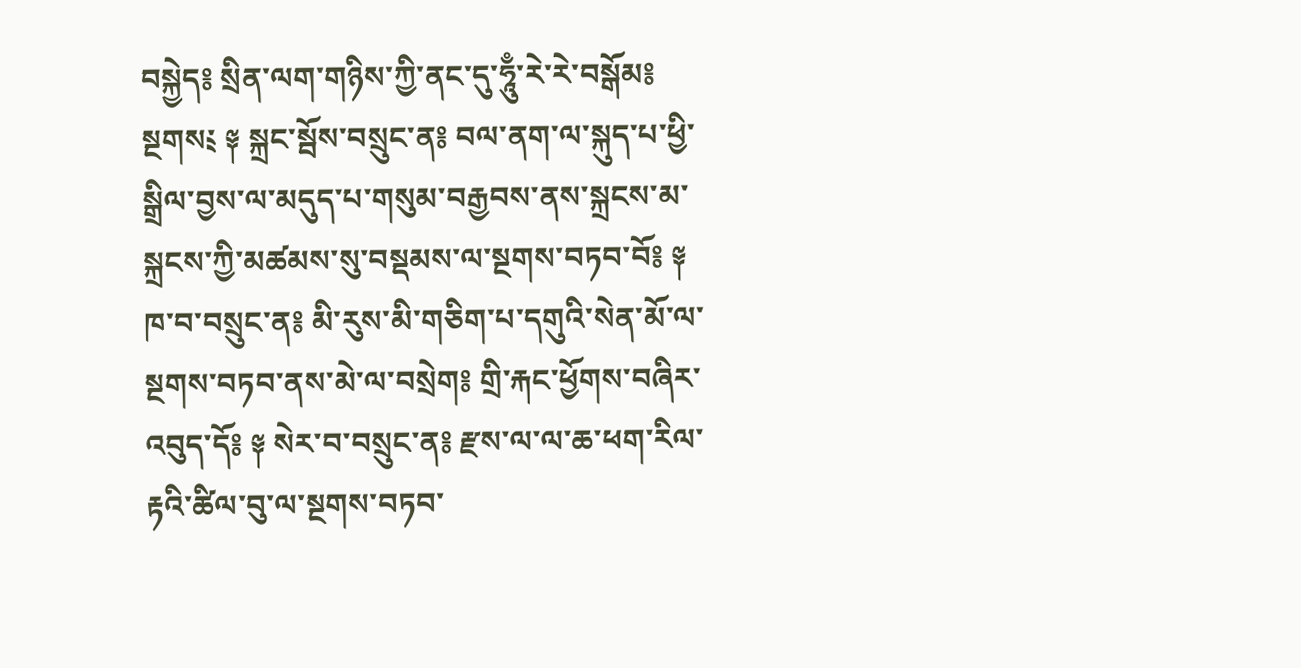བསྐྱེད༔ སྲིན་ལག་གཉིས་ཀྱི་ནང་དུ་ཧཱུྃ་རེ་རེ་བསྒོམ༔ སྔགས༴ ༈ སྐྲང་སྦོས་བསྲུང་ན༔ བལ་ནག་ལ་སྐུད་པ་ཕྱི་སྒྲིལ་བྱས་ལ་མདུད་པ་གསུམ་བརྒྱབས་ནས་སྐྲངས་མ་སྐྲངས་ཀྱི་མཚམས་སུ་བསྡམས་ལ་སྔགས་བཏབ་བོ༔ ༈ ཁ་བ་བསྲུང་ན༔ མི་རུས་མི་གཅིག་པ་དགུའི་སེན་མོ་ལ་སྔགས་བཏབ་ནས་མེ་ལ་བསྲེག༔ གྲི་རྐང་ཕྱོགས་བཞིར་འབུད་དོ༔ ༈ སེར་བ་བསྲུང་ན༔ རྫས་ལ་ལ་ཆ་ཕག་རིལ་རྟའི་ཚིལ་བུ་ལ་སྔགས་བཏབ་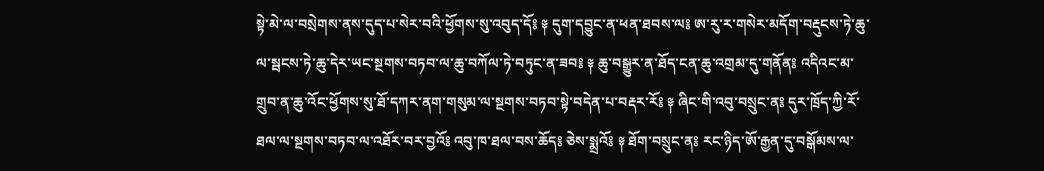སྟེ་མེ་ལ་བསྲེགས་ནས་དུད་པ་སེར་བའི་ཕྱོགས་སུ་འབུད་དོ༔ ༈ དུག་དབྱུང་ན་ཕན་ཐབས་ལ༔ ཨ་རུ་ར་གསེར་མདོག་བརྡུངས་ཏེ་ཆུ་ལ་སྦངས་ཏེ་ཆུ་དེར་ཡང་སྔགས་བཏབ་ལ་ཆུ་བཀོལ་ཏེ་བཏུང་ན་ཟབ༔ ༈ ཆུ་བསྒྱུར་ན་ཐོད་ངན་ཆུ་འགྲམ་དུ་གནོན༔ འདིའང་མ་གྲུབ་ན་ཆུ་འོང་ཕྱོགས་སུ་ཐོ་དཀར་ནག་གསུམ་ལ་སྔགས་བཏབ་སྟེ་བདེན་པ་བརྡར་རོ༔ ༈ ཞིང་གི་འབུ་བསྲུང་ན༔ དུར་ཁྲོད་ཀྱི་རོ་ཐལ་ལ་སྔགས་བཏབ་ལ་འཐོར་བར་བྱའོ༔ འབུ་ཁ་ཐལ་བས་ཆོད༔ ཅེས་སྨྲའོ༔ ༈ ཐོག་བསྲུང་ན༔ རང་ཉིད་ཨོ་རྒྱན་དུ་བསྒོམས་ལ་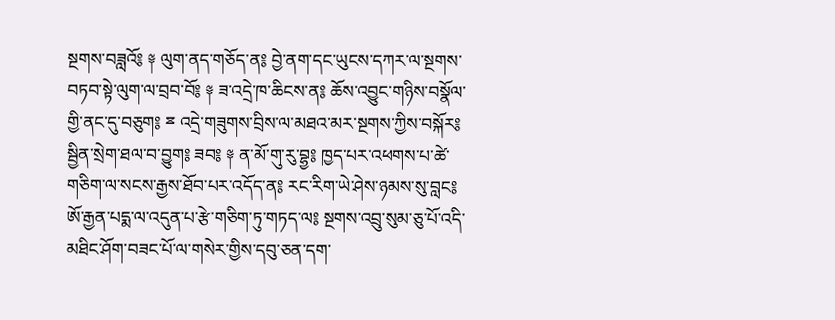སྔགས་བཟླའོ༔ ༈ ལུག་ནད་གཅོད་ན༔ བྱེ་ནག་དང་ཡུངས་དཀར་ལ་སྔགས་བཏབ་སྟེ་ལུག་ལ་བྲབ་བོ༔ ༈ ཟ་འདྲེ་ཁ་ཆིངས་ན༔ ཆོས་འབྱུང་གཉིས་བསྣོལ་གྱི་ནང་དུ་བཅུག༔ ྈ འདྲེ་གཟུགས་བྲིས་ལ་མཐའ་མར་སྔགས་ཀྱིས་བསྐོར༔ སྦྱིན་སྲེག་ཐལ་བ་བྱུག༔ ཟབ༔ ༈ ན་མོ་གུ་རུ་བྷྱ༔ ཁྱད་པར་འཕགས་པ་ཚེ་གཅིག་ལ་སངས་རྒྱས་ཐོབ་པར་འདོད་ན༔ རང་རིག་ཡེ་ཤེས་ཉམས་སུ་བླང༔ ཨོ་རྒྱན་པདྨ་ལ་འདུན་པ་རྩེ་གཅིག་ཏུ་གཏད་ལ༔ སྔགས་འབྲུ་སུམ་ཅུ་པོ་འདི་མཐིང་ཤོག་བཟང་པོ་ལ་གསེར་གྱིས་དབུ་ཅན་དག་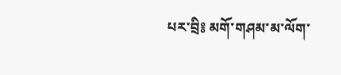པར་བྲི༔ མགོ་གཤམ་མ་ལོག་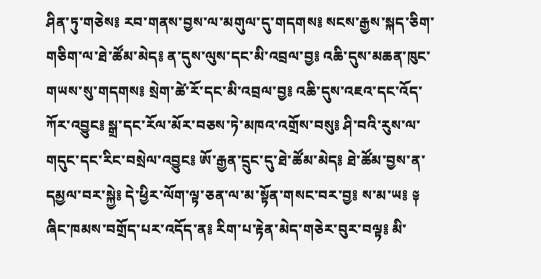ཤིན་ཏུ་གཅེས༔ རབ་གནས་བྱས་ལ་མགུལ་དུ་གདགས༔ སངས་རྒྱས་སྐད་ཅིག་གཅིག་ལ་ཐེ་ཚོམ་མེད༔ ན་དུས་ལུས་དང་མི་འབྲལ་བྱ༔ འཆི་དུས་མཆན་ཁུང་གཡས་སུ་གདགས༔ སྲེག་ཚེ་རོ་དང་མི་འབྲལ་བྱ༔ འཆི་དུས་འཇའ་དང་འོད་ཀོར་འབྱུང༔ སྒྲ་དང་རོལ་མོར་བཅས་ཏེ་མཁའ་འགྲོས་བསུ༔ ཤི་བའི་རུས་ལ་གདུང་དང་རིང་བསྲེལ་འབྱུང༔ ཨོ་རྒྱན་དྲུང་དུ་ཐེ་ཚོམ་མེད༔ ཐེ་ཚོམ་བྱས་ན་དམྱལ་བར་སྐྱེ༔ དེ་ཕྱིར་ལོག་ལྟ་ཅན་ལ་མ་སྟོན་གསང་བར་བྱ༔ ས་མ་ཡ༔ ༈ ཞིང་ཁམས་བགྲོད་པར་འདོད་ན༔ རིག་པ་རྟེན་མེད་གཅེར་བུར་བལྟ༔ མི་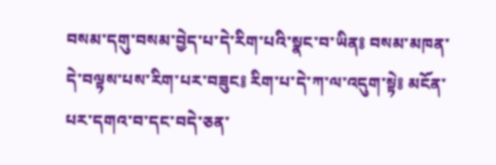བསམ་དགུ་བསམ་བྱེད་པ་དེ་རིག་པའི་སྣང་བ་ཡིན༔ བསམ་མཁན་དེ་བལྟས་པས་རིག་པར་བཟུང༔ རིག་པ་དེ་ཀ་ལ་འདུག་སྟེ༔ མངོན་པར་དགའ་བ་དང་བདེ་ཅན་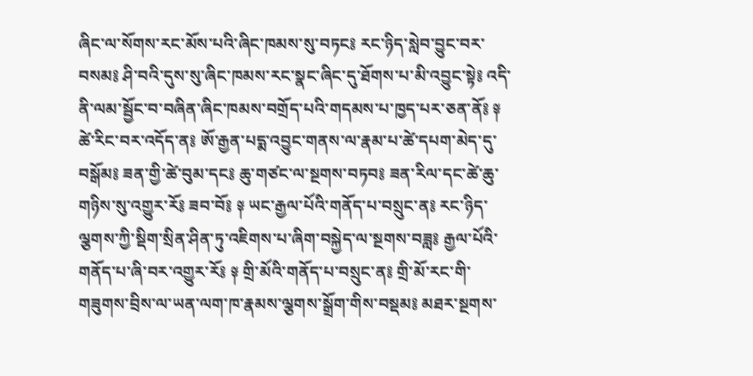ཞིང་ལ་སོགས་རང་མོས་པའི་ཞིང་ཁམས་སུ་བཏང༔ རང་ཉིད་སླེབ་བྱུང་བར་བསམ༔ ཤི་བའི་དུས་སུ་ཞིང་ཁམས་རང་སྣང་ཞིང་དུ་ཐོགས་པ་མི་འབྱུང་སྟེ༔ འདི་ནི་ལམ་སྦྱོང་བ་བཞིན་ཞིང་ཁམས་བགྲོད་པའི་གདམས་པ་ཁྱད་པར་ཅན་ནོ༔ ༈ ཚེ་རིང་བར་འདོད་ན༔ ཨོ་རྒྱན་པདྨ་འབྱུང་གནས་ལ་རྣམ་པ་ཚེ་དཔག་མེད་དུ་བསྒོམ༔ ཟན་གྱི་ཚེ་བུམ་དང༔ ཆུ་གཙང་ལ་སྔགས་བཏབ༔ ཟན་རིལ་དང་ཚེ་ཆུ་གཉིས་སུ་འགྱུར་རོ༔ ཟབ་བོ༔ ༈ ཡང་རྒྱལ་པོའི་གནོད་པ་བསྲུང་ན༔ རང་ཉིད་ལྕགས་ཀྱི་སྡིག་སྲིན་ཤིན་ཏུ་འཇིགས་པ་ཞིག་བསྐྱེད་ལ་སྔགས་བཟླ༔ རྒྱལ་པོའི་གནོད་པ་ཞི་བར་འགྱུར་རོ༔ ༈ གྲི་མོའི་གནོད་པ་བསྲུང་ན༔ གྲི་མོ་རང་གི་གཟུགས་བྲིས་ལ་ཡན་ལག་ཁ་རྣམས་ལྕགས་སྒྲོག་གིས་བསྡམ༔ མཐར་སྔགས་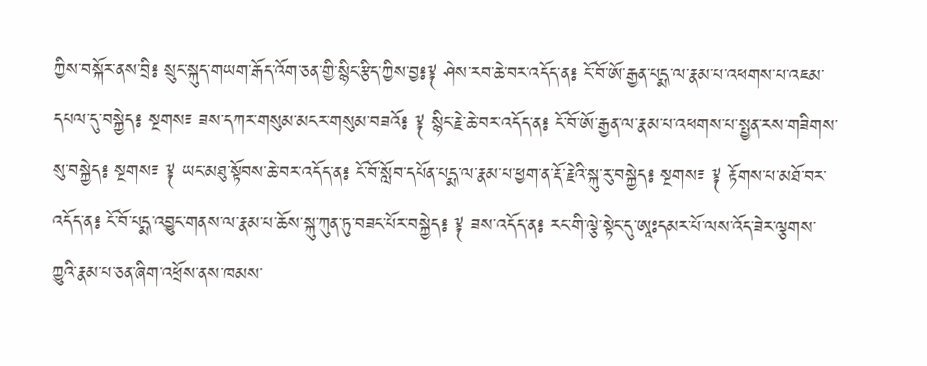ཀྱིས་བསྐོར་ནས་བྲི༔ སྲུང་སྐུད་གཡག་རྒོད་འོག་ཅན་གྱི་སྙིང་རྩིད་ཀྱིས་བྱ༔༈ ཤེས་རབ་ཆེ་བར་འདོད་ན༔ ངོ་བོ་ཨོ་རྒྱན་པདྨ་ལ་རྣམ་པ་འཕགས་པ་འཇམ་དཔལ་དུ་བསྐྱེད༔ སྔགས༴ ཟས་དཀར་གསུམ་མངར་གསུམ་བཟའོ༔ ༈ སྙིང་རྗེ་ཆེ་བར་འདོད་ན༔ ངོ་བོ་ཨོ་རྒྱན་ལ་རྣམ་པ་འཕགས་པ་སྤྱན་རས་གཟིགས་སུ་བསྐྱེད༔ སྔགས༴ ༈ ཡང་མཐུ་སྟོབས་ཆེ་བར་འདོད་ན༔ ངོ་བོ་སློབ་དཔོན་པདྨ་ལ་རྣམ་པ་ཕྱག་ན་རྡོ་རྗེའི་སྐུ་རུ་བསྐྱེད༔ སྔགས༴ ༈ རྟོགས་པ་མཐོ་བར་འདོད་ན༔ ངོ་བོ་པདྨ་འབྱུང་གནས་ལ་རྣམ་པ་ཆོས་སྐུ་ཀུན་ཏུ་བཟང་པོར་བསྐྱེད༔ ༈ ཟས་འདོད་ན༔ རང་གི་ལྕེ་སྟེང་དུ་ཨཱཿདམར་པོ་ལས་འོད་ཟེར་ལྕགས་ཀྱུའི་རྣམ་པ་ཅན་ཞིག་འཕྲོས་ནས་ཁམས་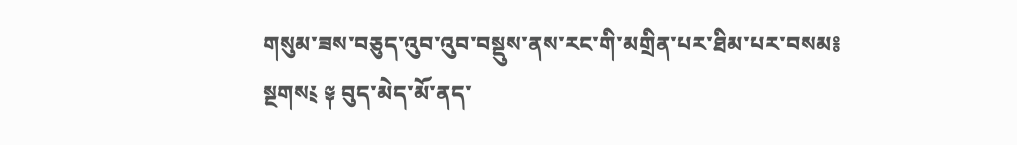གསུམ་ཟས་བཅུད་འུབ་འུབ་བསྡུས་ནས་རང་གི་མགྲིན་པར་ཐིམ་པར་བསམ༔ སྔགས༴ ༈ བུད་མེད་མོ་ནད་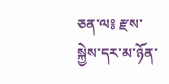ཅན་ལ༔ རྫས་སྐྱེས་དར་མ་ཉོན་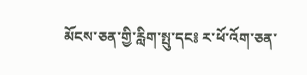མོངས་ཅན་གྱི་རླིག་སྤུ་དང༔ ར་ཕོ་འོག་ཅན་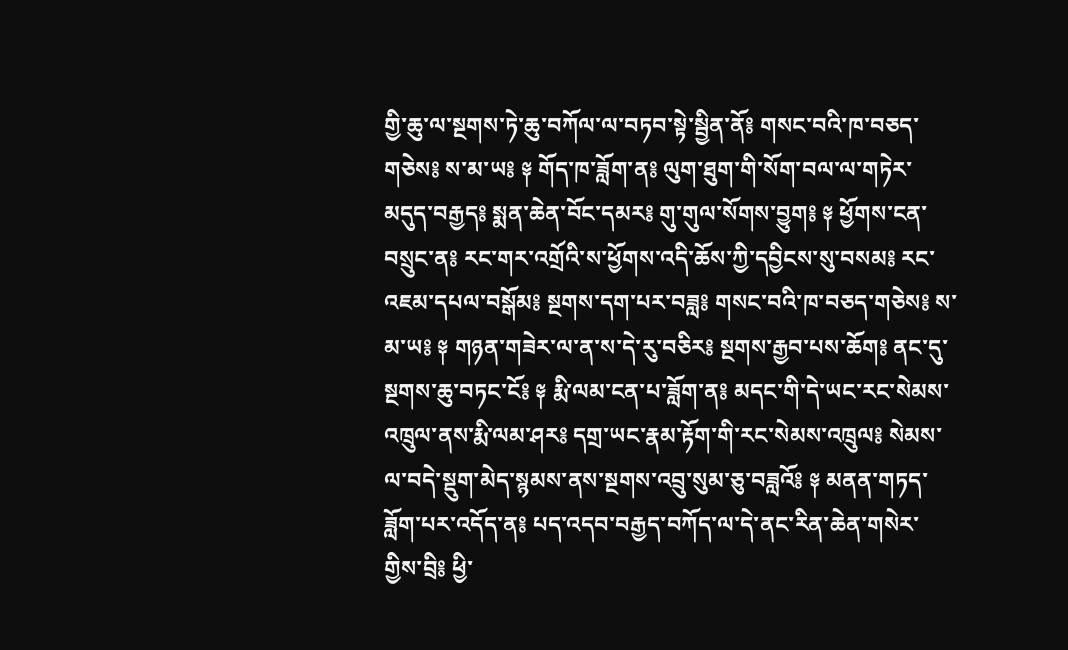གྱི་ཆུ་ལ་སྔགས་ཏེ་ཆུ་བཀོལ་ལ་བཏབ་སྟེ་སྦྱིན་ནོ༔ གསང་བའི་ཁ་བཅད་གཅེས༔ ས་མ་ཡ༔ ༈ གོད་ཁ་ཟློག་ན༔ ལུག་ཐུག་གི་སོག་བལ་ལ་གཏེར་མདུད་བརྒྱད༔ སྨན་ཆེན་བོང་དམར༔ གུ་གུལ་སོགས་བྱུག༔ ༈ ཕྱོགས་ངན་བསྲུང་ན༔ རང་གར་འགྲོའི་ས་ཕྱོགས་འདི་ཆོས་ཀྱི་དབྱིངས་སུ་བསམ༔ རང་འཇམ་དཔལ་བསྒོམ༔ སྔགས་དག་པར་བཟླ༔ གསང་བའི་ཁ་བཅད་གཅེས༔ ས་མ་ཡ༔ ༈ གཉན་གཟེར་ལ་ན་ས་དེ་རུ་བཅིར༔ སྔགས་རྒྱབ་པས་ཆོག༔ ནང་དུ་སྔགས་ཆུ་བཏང་ངོ༔ ༈ རྨི་ལམ་ངན་པ་ཟློག་ན༔ མདང་གི་དེ་ཡང་རང་སེམས་འཁྲུལ་ནས་རྨི་ལམ་ཤར༔ དགྲ་ཡང་རྣམ་རྟོག་གི་རང་སེམས་འཁྲུལ༔ སེམས་ལ་བདེ་སྡུག་མེད་སྙམས་ནས་སྔགས་འབྲུ་སུམ་ཅུ་བཟླའོ༔ ༈ མནན་གཏད་ཟློག་པར་འདོད་ན༔ པད་འདབ་བརྒྱད་བཀོད་ལ་དེ་ནང་རིན་ཆེན་གསེར་གྱིས་བྲི༔ ཕྱི་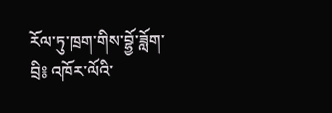རོལ་ཏུ་ཁྲག་གིས་བྷྱོ་ཟློག་བྲི༔ འཁོར་ལོའི་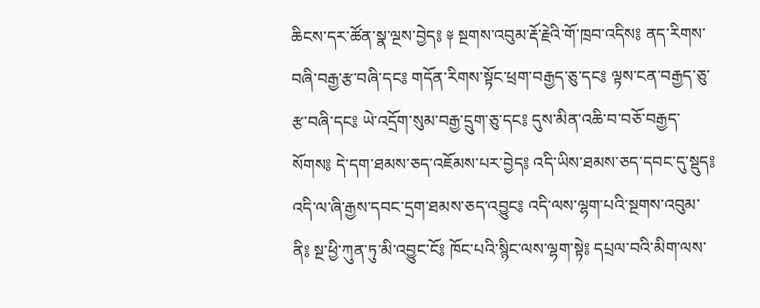ཆིངས་དར་ཚོན་སྣ་ལྔས་བྱེད༔ ༈ སྔགས་འབུམ་རྡོ་རྗེའི་གོ་ཁྲབ་འདིས༔ ནད་རིགས་བཞི་བརྒྱ་རྩ་བཞི་དང༔ གདོན་རིགས་སྟོང་ཕྲག་བརྒྱད་ཅུ་དང༔ ལྟས་ངན་བརྒྱད་ཅུ་རྩ་བཞི་དང༔ ཡེ་འདྲོག་སུམ་བརྒྱ་དྲུག་ཅུ་དང༔ དུས་མིན་འཆི་བ་བཅོ་བརྒྱད་སོགས༔ དེ་དག་ཐམས་ཅད་འཇོམས་པར་བྱེད༔ འདི་ཡིས་ཐམས་ཅད་དབང་དུ་སྡུད༔ འདི་ལ་ཞི་རྒྱས་དབང་དྲག་ཐམས་ཅད་འབྱུང༔ འདི་ལས་ལྷག་པའི་སྔགས་འབུམ་ནི༔ སྔ་ཕྱི་ཀུན་ཏུ་མི་འབྱུང་ངོ༔ ཁོང་པའི་སྙིང་ལས་ལྷག་སྟེ༔ དཔྲལ་བའི་མིག་ལས་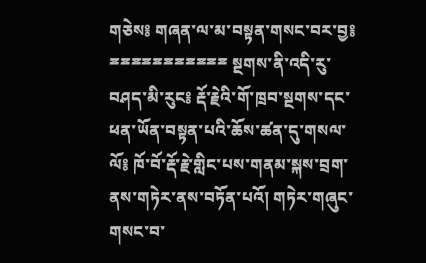གཅེས༔ གཞན་ལ་མ་བསྟན་གསང་བར་བྱ༔ ྈྈྈྈྈྈྈྈྈྈྈ སྔགས་ནི་འདི་རུ་བཤད་མི་རུང༔ རྡོ་རྗེའི་གོ་ཁྲབ་སྔགས་དང་ཕན་ཡོན་བསྟན་པའི་ཆོས་ཚན་དུ་གསལ་ལོ༔ ཁོ་བོ་རྡོ་རྗེ་གླིང་པས་གནམ་སྐས་བྲག་ནས་གཏེར་ནས་བཏོན་པའོ། གཏེར་གཞུང་གསང་བ་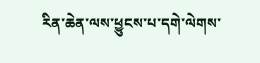རིན་ཆེན་ལས་ཕྱུངས་པ་དགེ་ལེགས་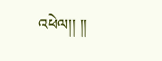འཕེལ།། །།